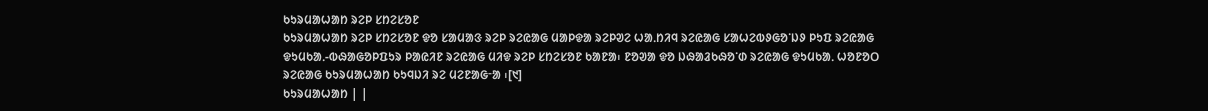ᱠᱩᱨᱢᱟᱦᱟᱴ ᱨᱮᱞ ᱥᱴᱮᱥᱚᱱ
ᱠᱩᱨᱢᱟᱦᱟᱴ ᱨᱮᱞ ᱥᱴᱮᱥᱚᱱ ᱫᱚ ᱥᱟᱢᱟᱝ ᱨᱮᱞ ᱨᱮᱭᱟᱜ ᱢᱟᱞᱫᱟ ᱨᱮᱞᱣᱮ ᱦᱟᱹᱴᱤᱧ ᱨᱮᱭᱟᱜ ᱥᱟᱦᱮᱵᱽᱜᱚᱸᱡᱽ ᱞᱩᱯ ᱨᱮᱭᱟᱜ ᱫᱩᱢᱠᱟᱹ-ᱵᱷᱟᱜᱚᱞᱯᱩᱨ ᱞᱟᱭᱤᱱ ᱨᱮᱭᱟᱜ ᱢᱤᱫ ᱨᱮᱞ ᱥᱴᱮᱥᱚᱱ ᱠᱟᱱᱟ᱾ ᱱᱚᱣᱟ ᱫᱚ ᱡᱷᱟᱲᱠᱷᱚᱸᱰ ᱨᱮᱭᱟᱜ ᱫᱩᱢᱠᱟᱹ ᱦᱚᱱᱚᱛ ᱨᱮᱭᱟᱜ ᱠᱩᱨᱢᱟᱦᱟᱴ ᱠᱩᱧᱡᱤ ᱨᱮ ᱢᱮᱱᱟᱜᱼᱟ ᱾[᱑]
ᱠᱩᱨᱢᱟᱦᱟᱴ | |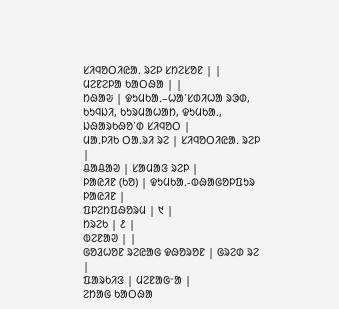ᱥᱤᱧᱚᱛᱤᱭᱟᱹ ᱨᱮᱞ ᱥᱴᱮᱥᱚᱱ | |
ᱢᱮᱱᱮᱞᱟ ᱠᱟᱛᱷᱟ | |
ᱴᱷᱟᱶ | ᱫᱩᱢᱠᱟᱹ–ᱦᱟᱸᱥᱰᱤᱦᱟ ᱨᱳᱰ, ᱠᱩᱧᱡᱤ, ᱠᱩᱨᱢᱟᱦᱟᱴ, ᱫᱩᱢᱠᱟᱹ, ᱡᱷᱟᱨᱠᱷᱚᱸᱰ ᱥᱤᱧᱚᱛ |
ᱢᱟᱹᱞᱤᱠ ᱛᱟᱹᱨᱤ ᱨᱮ | ᱥᱤᱧᱚᱛᱤᱭᱟᱹ ᱨᱮᱞ |
ᱪᱟᱪᱟᱣ | ᱥᱟᱢᱟᱝ ᱨᱮᱞ |
ᱞᱟᱭᱤᱱ (ᱠᱚ) | ᱫᱩᱢᱠᱟᱹ-ᱵᱷᱟᱜᱚᱞᱯᱩᱨ ᱞᱟᱭᱤᱱ |
ᱯᱞᱮᱴᱯᱷᱚᱨᱢ | ᱑ |
ᱴᱨᱮᱠ | ᱒ |
ᱵᱮᱱᱟᱣ | |
ᱜᱚᱲᱦᱚᱱ ᱨᱮᱭᱟᱜ ᱫᱷᱚᱨᱚᱱ | ᱜᱨᱮᱰ ᱨᱮ |
ᱯᱟᱨᱠᱤᱝ | ᱢᱮᱱᱟᱜᱼᱟ |
ᱮᱴᱟᱜ ᱠᱟᱛᱷᱟ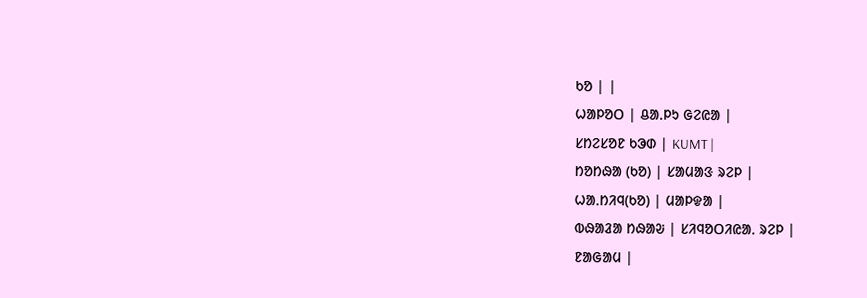ᱠᱚ | |
ᱦᱟᱞᱚᱛ | ᱪᱟᱹᱞᱩ ᱜᱮᱭᱟ |
ᱥᱴᱮᱥᱚᱱ ᱠᱳᱰ | KUMT |
ᱴᱚᱴᱷᱟ (ᱠᱚ) | ᱥᱟᱢᱟᱝ ᱨᱮᱞ |
ᱦᱟᱹᱴᱤᱧ(ᱠᱚ) | ᱢᱟᱞᱫᱟ |
ᱵᱷᱟᱲᱟ ᱴᱷᱟᱶ | ᱥᱤᱧᱚᱛᱤᱭᱟᱹ ᱨᱮᱞ |
ᱱᱟᱜᱟᱢ |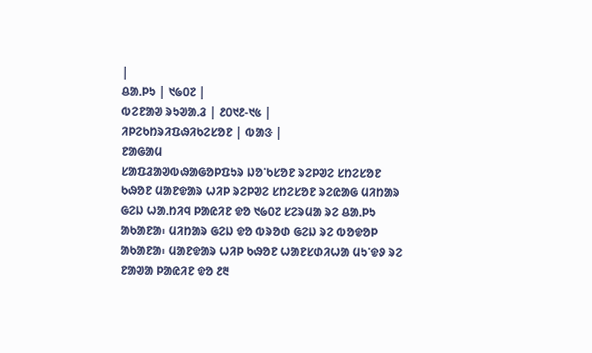|
ᱪᱟᱹᱞᱩ | ᱑᱙᱐᱗ |
ᱵᱮᱱᱟᱣ ᱨᱩᱣᱟᱹᱲ | ᱒᱐᱑᱒-᱑᱕ |
ᱤᱞᱮᱠᱴᱨᱤᱯᱷᱤᱠᱮᱥᱚᱱ | ᱵᱟᱝ |
ᱱᱟᱜᱟᱢ
ᱥᱟᱯᱲᱟᱣᱵᱷᱟᱜᱚᱞᱯᱩᱨ ᱡᱚᱸᱠᱥᱚᱱ ᱨᱮᱞᱣᱮ ᱥᱴᱮᱥᱚᱱ ᱠᱷᱚᱱ ᱢᱟᱱᱫᱟᱨ ᱦᱤᱞ ᱨᱮᱞᱣᱮ ᱥᱴᱮᱥᱚᱱ ᱨᱮᱭᱟᱜ ᱢᱤᱴᱟᱨ ᱜᱮᱡ ᱦᱟᱹᱴᱤᱧ ᱞᱟᱭᱤᱱ ᱫᱚ ᱑᱙᱐᱗ ᱥᱮᱨᱢᱟ ᱨᱮ ᱪᱟᱹᱞᱩ ᱟᱠᱟᱱᱟ᱾ ᱢᱤᱴᱟᱨ ᱜᱮᱡ ᱫᱚ ᱵᱨᱚᱰ ᱜᱮᱡ ᱨᱮ ᱵᱚᱫᱚᱞ ᱟᱠᱟᱱᱟ᱾ ᱢᱟᱱᱫᱟᱨ ᱦᱤᱞ ᱠᱷᱚᱱ ᱦᱟᱱᱥᱰᱤᱦᱟ ᱢᱩᱸᱫᱽ ᱨᱮ ᱱᱟᱣᱟ ᱞᱟᱭᱤᱱ ᱫᱚ ᱒᱓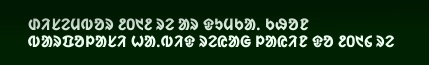ᱰᱤᱥᱮᱢᱵᱚᱨ ᱒᱐᱑᱒ ᱨᱮ ᱟᱨ ᱫᱩᱢᱠᱟᱹ ᱠᱷᱚᱱ ᱵᱟᱨᱯᱚᱞᱟᱥᱤ ᱦᱟᱹᱵᱤᱫ ᱨᱮᱭᱟᱜ ᱞᱟᱭᱤᱱ ᱫᱚ ᱒᱐᱑᱔ ᱨᱮ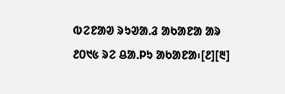ᱵᱮᱱᱟᱣ ᱨᱩᱣᱟᱹᱲ ᱟᱠᱟᱱᱟ ᱟᱨ ᱒᱐᱑᱕ ᱨᱮ ᱪᱟᱹᱞᱩ ᱟᱠᱟᱱᱟ᱾[᱒][᱓]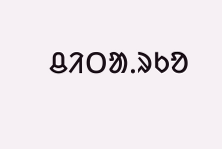ᱪᱤᱛᱟᱹᱨᱠᱚ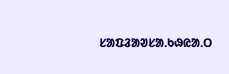ᱥᱟᱯᱲᱟᱣᱥᱟᱹᱠᱷᱭᱟᱹᱛ